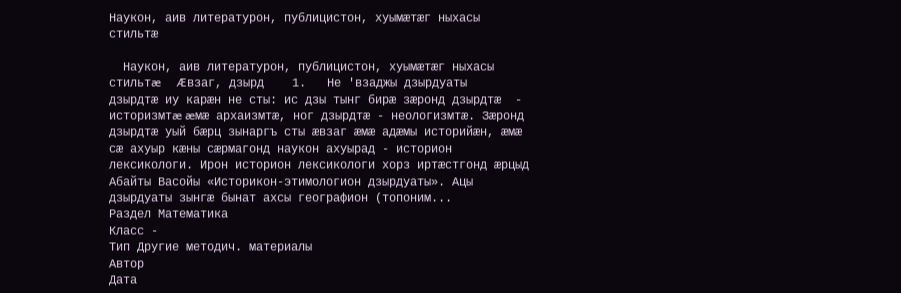Наукон, аив литературон, публицистон, хуымæтæг ныхасы стильтæ

  Наукон, аив литературон, публицистон, хуымæтæг ныхасы стильтæ     Æвзаг, дзырд    1.   Не 'взаджы дзырдуаты дзырдтæ иу карæн не сты: ис дзы тынг бирæ зæронд дзырдтæ  - историзмтæ æмæ архаизмтæ, ног дзырдтæ - неологизмтæ. Зæронд дзырдтæ уый бæрц зынаргъ сты æвзаг æмæ адæмы историйæн, æмæ сæ ахуыр кæны сæрмагонд наукон ахуырад - историон лексикологи. Ирон историон лексикологи хорз иртæстгонд æрцыд Абайты Васойы «Историкон-этимологион дзырдуаты». Ацы дзырдуаты зынгæ бынат ахсы географион (топоним...
Раздел Математика
Класс -
Тип Другие методич. материалы
Автор
Дата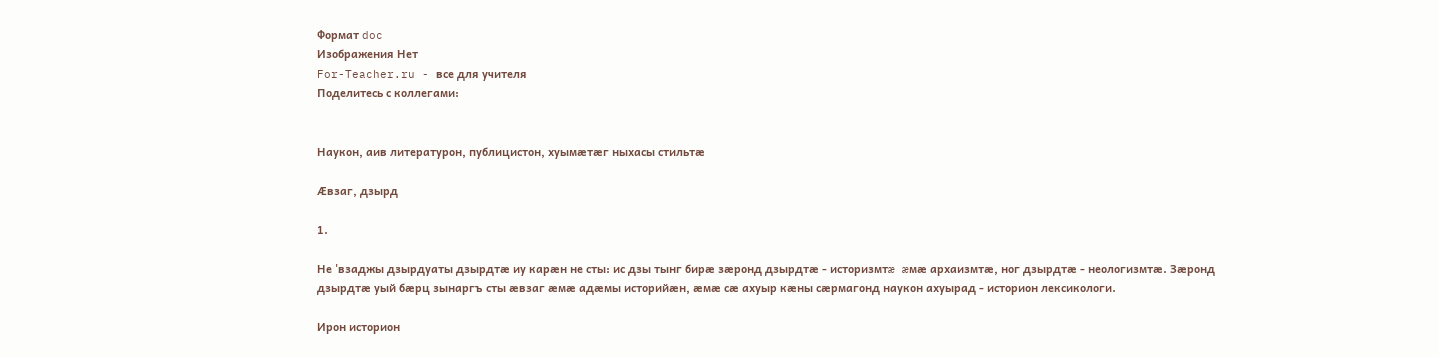Формат doc
Изображения Нет
For-Teacher.ru - все для учителя
Поделитесь с коллегами:


Наукон, аив литературон, публицистон, хуымæтæг ныхасы стильтæ

Æвзаг, дзырд

1.

Не 'взаджы дзырдуаты дзырдтæ иу карæн не сты: ис дзы тынг бирæ зæронд дзырдтæ - историзмтæ æмæ архаизмтæ, ног дзырдтæ - неологизмтæ. Зæронд дзырдтæ уый бæрц зынаргъ сты æвзаг æмæ адæмы историйæн, æмæ сæ ахуыр кæны сæрмагонд наукон ахуырад - историон лексикологи.

Ирон историон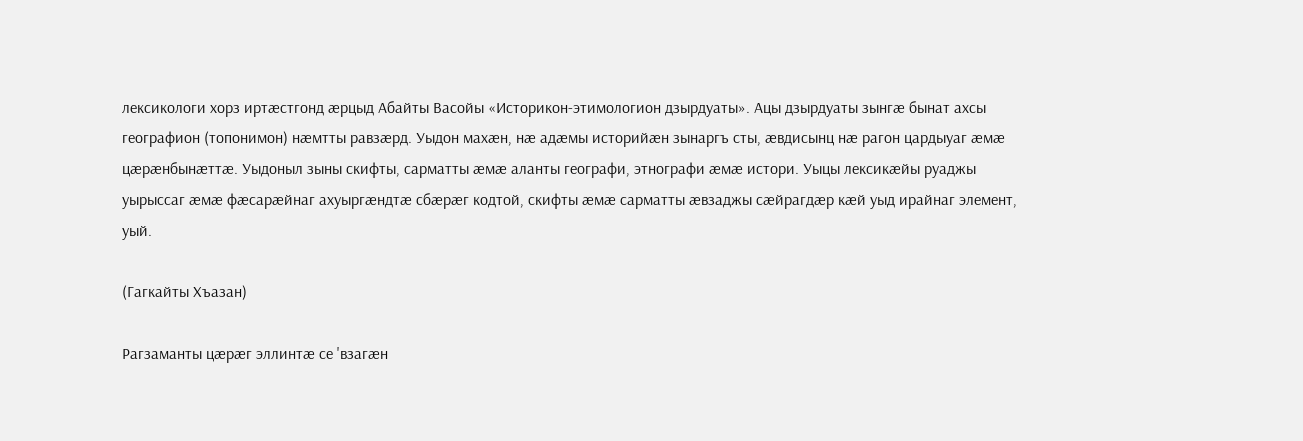лексикологи хорз иртæстгонд æрцыд Абайты Васойы «Историкон-этимологион дзырдуаты». Ацы дзырдуаты зынгæ бынат ахсы географион (топонимон) нæмтты равзæрд. Уыдон махæн, нæ адæмы историйæн зынаргъ сты, æвдисынц нæ рагон цардыуаг æмæ цæрæнбынæттæ. Уыдоныл зыны скифты, сарматты æмæ аланты географи, этнографи æмæ истори. Уыцы лексикæйы руаджы уырыссаг æмæ фæсарæйнаг ахуыргæндтæ сбæрæг кодтой, скифты æмæ сарматты æвзаджы сæйрагдæр кæй уыд ирайнаг элемент, уый.

(Гагкайты Хъазан)

Рагзаманты цæрæг эллинтæ се 'взагæн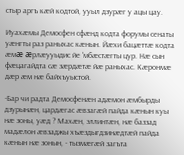стыр аргъ кæй кодтой, ууыл дзурæг у ацы цау.

Иуахæмы Демосфен сфæнд кодта форумы сенаты уæнгты раз раныхас кæнын. Йæхи бацæттæ кодта æмæ æрлæууыдис йе 'мбæстæгты цур. Нæ сын фæцагайдта сæ зæрдæтæ йæ раныхас. Кæронмæ дæр æм нæ байхъуыстой.

-Бар чи радта Демосфенæн адæмон æмбырды дзурынæн, цардæгас æвзагæй пайда кæнын куы нæ зоны, уæд ? Махæн, эллинтæн, нæ баззад мадæлон æвзаджы хъæздыгдзинæдтæй пайда кæнын нæ зонын, - тызмæгæй загъта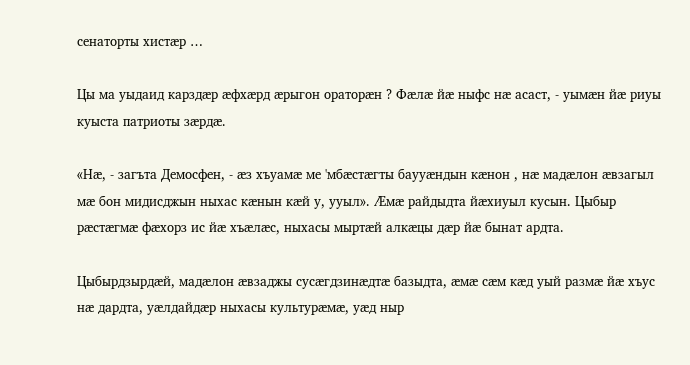сенаторты хистæр …

Цы ма уыдаид карздæр æфхæрд æрыгон ораторæн ? Фæлæ йæ ныфс нæ асаст, - уымæн йæ риуы куыста патриоты зæрдæ.

«Нæ, - загъта Демосфен, - æз хъуамæ ме 'мбæстæгты баууæндын кæнон , нæ мадæлон æвзагыл мæ бон мидисджын ныхас кæнын кæй у, ууыл». Æмæ райдыдта йæхиуыл кусын. Цыбыр рæстæгмæ фæхорз ис йæ хъæлæс, ныхасы мыртæй алкæцы дæр йæ бынат ардта.

Цыбырдзырдæй, мадæлон æвзаджы сусæгдзинæдтæ базыдта, æмæ сæм кæд уый размæ йæ хъус нæ дардта, уæлдайдæр ныхасы культурæмæ, уæд ныр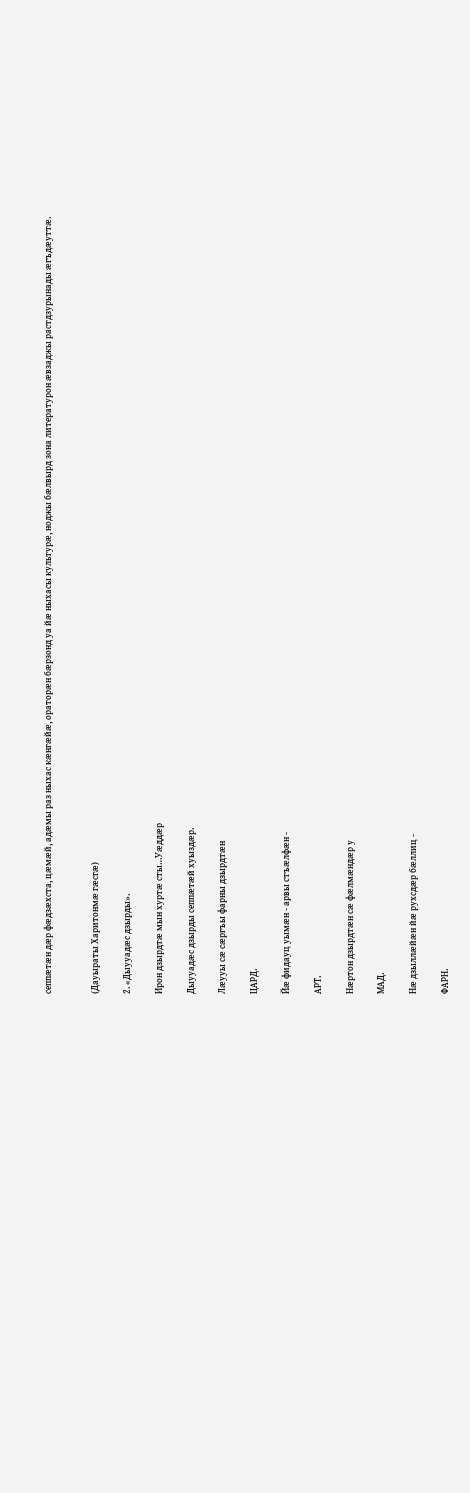сеппæтæн дæр фæдзæхста, цæмæй, адæмы раз ныхас кæнгæйæ, ораторæн бæрзонд уа йæ ныхасы культурæ, ноджы бæлвырд зона литературон æвзаджы растдзурынады æгъдæуттæ.


(Дауыраты Харитонмæ гæсгæ)

2. «Дыууадæс дзырды».

Ирон дзырдтæ мын хуртæ сты…Уæддæр

Дыууадæс дзырды сеппæтæй хуыздæр.

Лæууы сæ сæргъы фарны дзырдтæн

ЦАРД.

Йæ фидауц уымæн - арвы стъæлфæн -

АРТ.

Нæртон дзырдтæн сæ фæлмæндæр у

МАД.

Нæ дзыллæйæн йæ рухсдæр бæллиц -

ФАРН.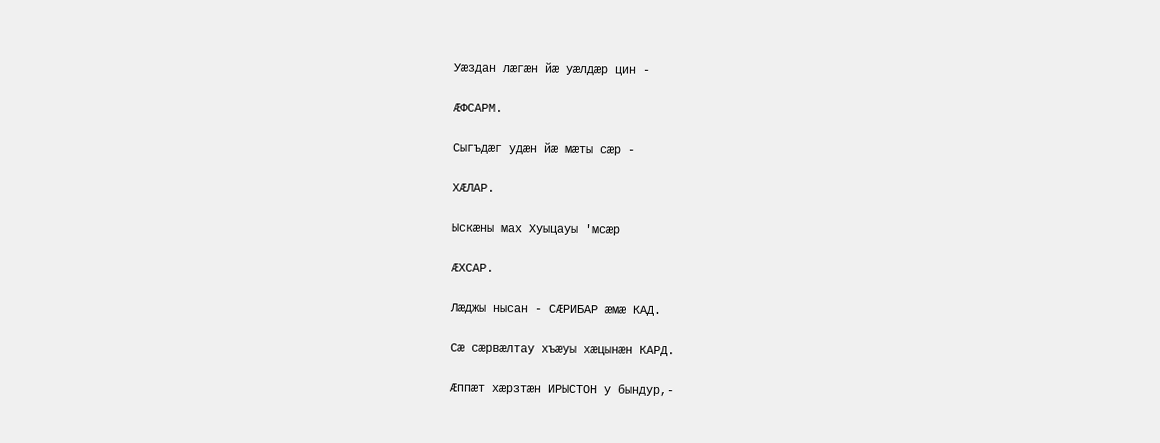Уæздан лæгæн йæ уæлдæр цин -

ÆФСАРМ.

Сыгъдæг удæн йæ мæты сæр -

ХÆЛАР.

Ыскæны мах Хуыцауы 'мсæр

ÆХСАР.

Лæджы нысан - СÆРИБАР æмæ КАД.

Сæ сæрвæлтау хъæуы хæцынæн КАРД.

Æппæт хæрзтæн ИРЫСТОН у бындур,-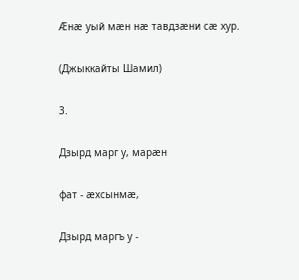Æнæ уый мæн нæ тавдзæни сæ хур.

(Джыккайты Шамил)

3.

Дзырд марг у, марæн

фат - æхсынмæ,

Дзырд маргъ у -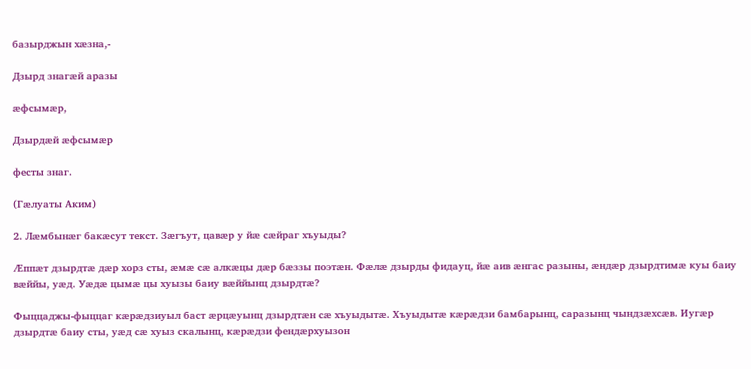базырджын хæзна,-

Дзырд знагæй аразы

æфсымæр,

Дзырдæй æфсымæр

фесты знаг.

(Гæлуаты Аким)

2. Лæмбынæг бакæсут текст. Зæгъут, цавæр у йæ сæйраг хъуыды?

Æппæт дзырдтæ дæр хорз сты, æмæ сæ алкæцы дæр бæззы поэтæн. Фæлæ дзырды фидауц, йæ аив æнгас разыны, æндæр дзырдтимæ куы баиу вæййы, уæд. Уæдæ цымæ цы хуызы баиу вæййынц дзырдтæ?

Фыццаджы-фыццаг кæрæдзиуыл баст æрцæуынц дзырдтæн сæ хъуыдытæ. Хъуыдытæ кæрæдзи бамбарынц, саразынц чындзæхсæв. Иугæр дзырдтæ баиу сты, уæд сæ хуыз скалынц, кæрæдзи фендæрхуызон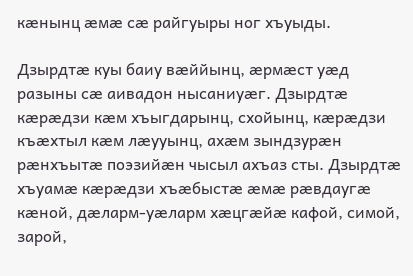кæнынц æмæ сæ райгуыры ног хъуыды.

Дзырдтæ куы баиу вæййынц, æрмæст уæд разыны сæ аивадон нысаниуæг. Дзырдтæ кæрæдзи кæм хъыгдарынц, схойынц, кæрæдзи къæхтыл кæм лæууынц, ахæм зындзурæн рæнхъытæ поэзийæн чысыл ахъаз сты. Дзырдтæ хъуамæ кæрæдзи хъæбыстæ æмæ рæвдаугæ кæной, дæларм-уæларм хæцгæйæ кафой, симой, зарой,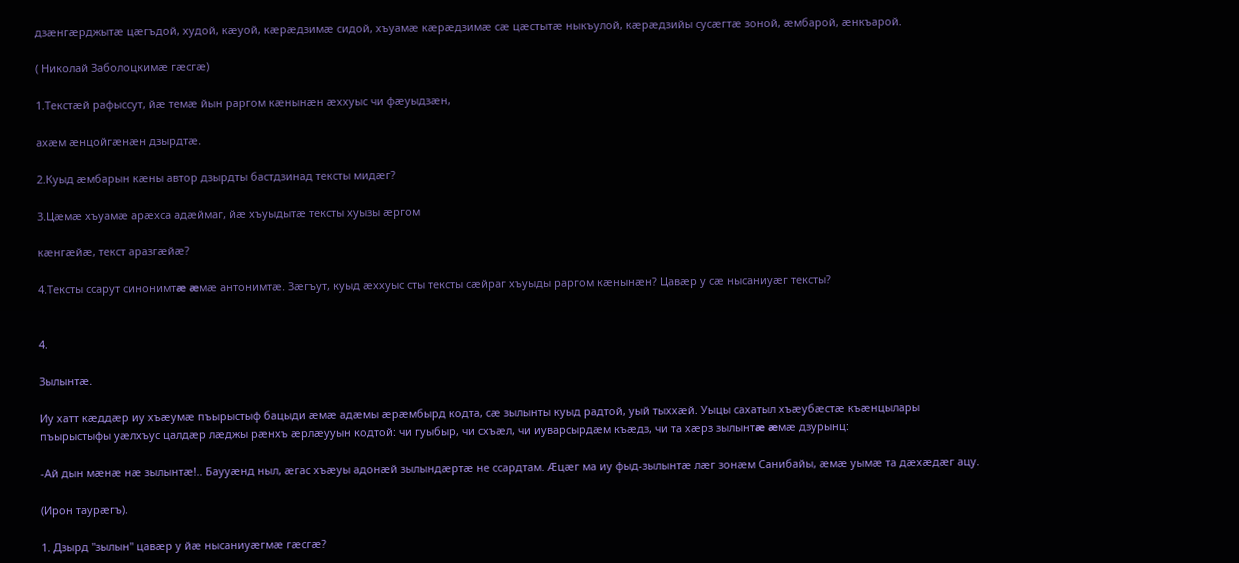дзæнгæрджытæ цæгъдой, худой, кæуой, кæрæдзимæ сидой, хъуамæ кæрæдзимæ сæ цæстытæ ныкъулой, кæрæдзийы сусæгтæ зоной, æмбарой, æнкъарой.

( Николай Заболоцкимæ гæсгæ)

1.Текстæй рафыссут, йæ темæ йын раргом кæнынæн æххуыс чи фæуыдзæн,

ахæм æнцойгæнæн дзырдтæ.

2.Куыд æмбарын кæны автор дзырдты бастдзинад тексты мидæг?

3.Цæмæ хъуамæ арæхса адæймаг, йæ хъуыдытæ тексты хуызы æргом

кæнгæйæ, текст аразгæйæ?

4.Тексты ссарут синонимтæ æмæ антонимтæ. Зæгъут, куыд æххуыс сты тексты сæйраг хъуыды раргом кæнынæн? Цавæр у сæ нысаниуæг тексты?


4.

Зылынтæ.

Иу хатт кæддæр иу хъæумæ пъырыстыф бацыди æмæ адæмы æрæмбырд кодта, сæ зылынты куыд радтой, уый тыххæй. Уыцы сахатыл хъæубæстæ къæнцылары пъырыстыфы уæлхъус цалдæр лæджы рæнхъ æрлæууын кодтой: чи гуыбыр, чи схъæл, чи иуварсырдæм къæдз, чи та хæрз зылынтæ æмæ дзурынц:

-Ай дын мæнæ нæ зылынтæ!.. Баууæнд ныл, æгас хъæуы адонæй зылындæртæ не ссардтам. Æцæг ма иу фыд-зылынтæ лæг зонæм Санибайы, æмæ уымæ та дæхæдæг ацу.

(Ирон таурæгъ).

1. Дзырд "зылын" цавæр у йæ нысаниуæгмæ гæсгæ?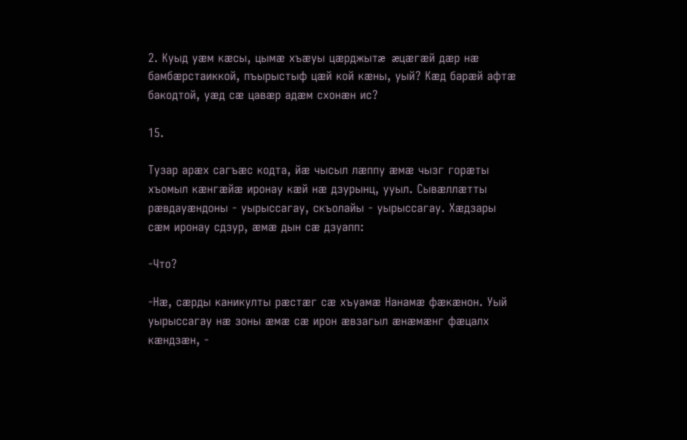2. Куыд уæм кæсы, цымæ хъæуы цæрджытæ æцæгæй дæр нæ бамбæрстаиккой, пъырыстыф цæй кой кæны, уый? Кæд барæй афтæ бакодтой, уæд сæ цавæр адæм схонæн ис?

15.

Тузар арæх сагъæс кодта, йæ чысыл лæппу æмæ чызг горæты хъомыл кæнгæйæ иронау кæй нæ дзурынц, ууыл. Сывæллæтты рæвдауæндоны - уырыссагау, скъолайы - уырыссагау. Хæдзары сæм иронау сдзур, æмæ дын сæ дзуапп:

-Что?

-Нæ, сæрды каникулты рæстæг сæ хъуамæ Нанамæ фæкæнон. Уый уырыссагау нæ зоны æмæ сæ ирон æвзагыл æнæмæнг фæцалх кæндзæн, -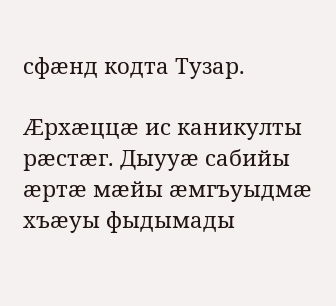сфæнд кодта Тузар.

Æрхæццæ ис каникулты рæстæг. Дыууæ сабийы æртæ мæйы æмгъуыдмæ хъæуы фыдымады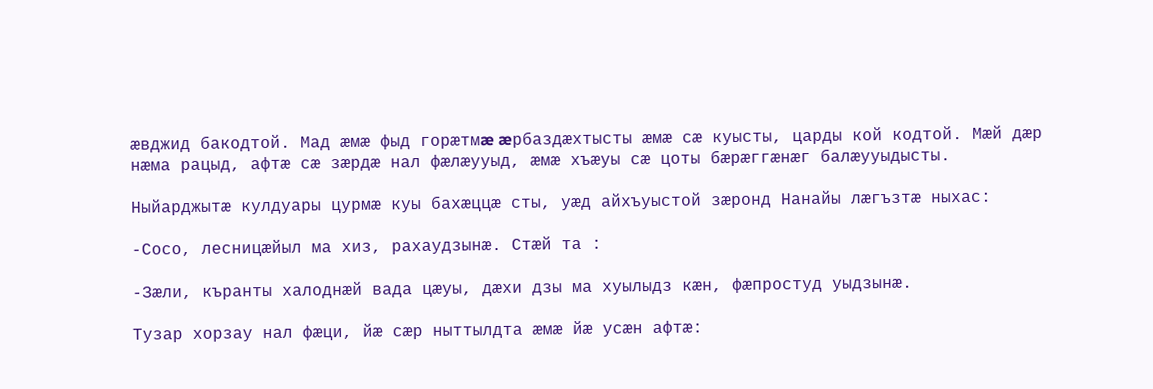æвджид бакодтой. Мад æмæ фыд горæтмæ æрбаздæхтысты æмæ сæ куысты, царды кой кодтой. Мæй дæр нæма рацыд, афтæ сæ зæрдæ нал фæлæууыд, æмæ хъæуы сæ цоты бæрæггæнæг балæууыдысты.

Ныйарджытæ кулдуары цурмæ куы бахæццæ сты, уæд айхъуыстой зæронд Нанайы лæгъзтæ ныхас:

-Сосо, лесницæйыл ма хиз, рахаудзынæ. Стæй та :

-Зæли, къранты халоднæй вада цæуы, дæхи дзы ма хуылыдз кæн, фæпростуд уыдзынæ.

Тузар хорзау нал фæци, йæ сæр ныттылдта æмæ йæ усæн афтæ: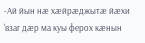-Ай йын нæ хæйрæджытæ йæхи 'взаг дæр ма куы ферох кæнын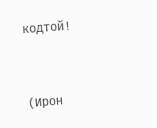кодтой!


(Ирон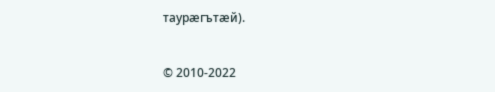таурæгътæй).


© 2010-2022